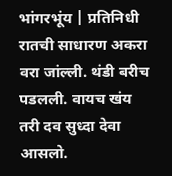भांगरभूंय | प्रतिनिधी
रातची साधारण अकरा वरा जांल्ली. थंडी बरीच पडलली. वायच खंय तरी दव सुध्दा देवा आसलो.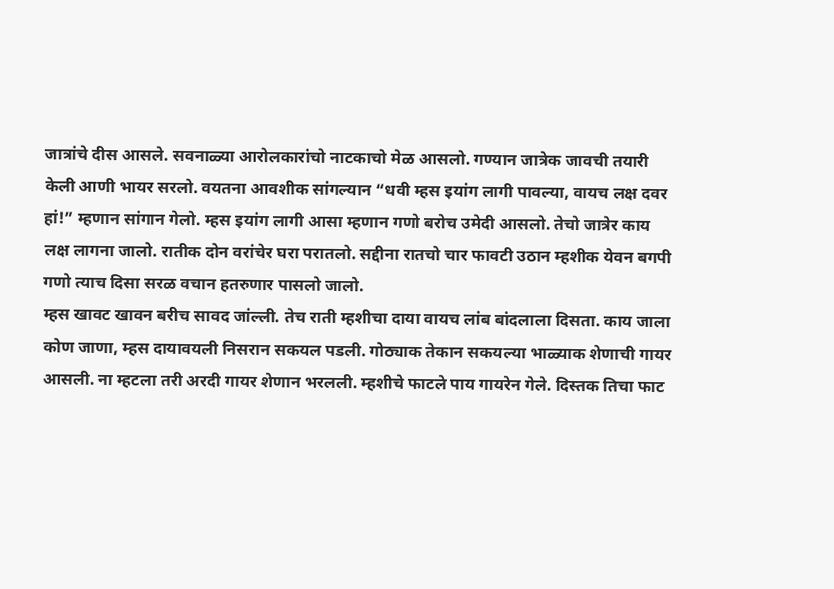जात्रांचे दीस आसले. सवनाळ्या आरोलकारांचो नाटकाचो मेळ आसलो. गण्यान जात्रेक जावची तयारी केली आणी भायर सरलो. वयतना आवशीक सांगल्यान “धवी म्हस इयांग लागी पावल्या, वायच लक्ष दवर हां!” म्हणान सांगान गेलो. म्हस इयांग लागी आसा म्हणान गणो बरोच उमेदी आसलो. तेचो जात्रेर काय लक्ष लागना जालो. रातीक दोन वरांचेर घरा परातलो. सद्दीना रातचो चार फावटी उठान म्हशीक येवन बगपी गणो त्याच दिसा सरळ वचान हतरुणार पासलो जालो.
म्हस खावट खावन बरीच सावद जांल्ली. तेच राती म्हशीचा दाया वायच लांब बांदलाला दिसता. काय जाला कोण जाणा, म्हस दायावयली निसरान सकयल पडली. गोठ्याक तेकान सकयल्या भाळ्याक शेणाची गायर आसली. ना म्हटला तरी अरदी गायर शेणान भरलली. म्हशीचे फाटले पाय गायरेन गेले. दिस्तक तिचा फाट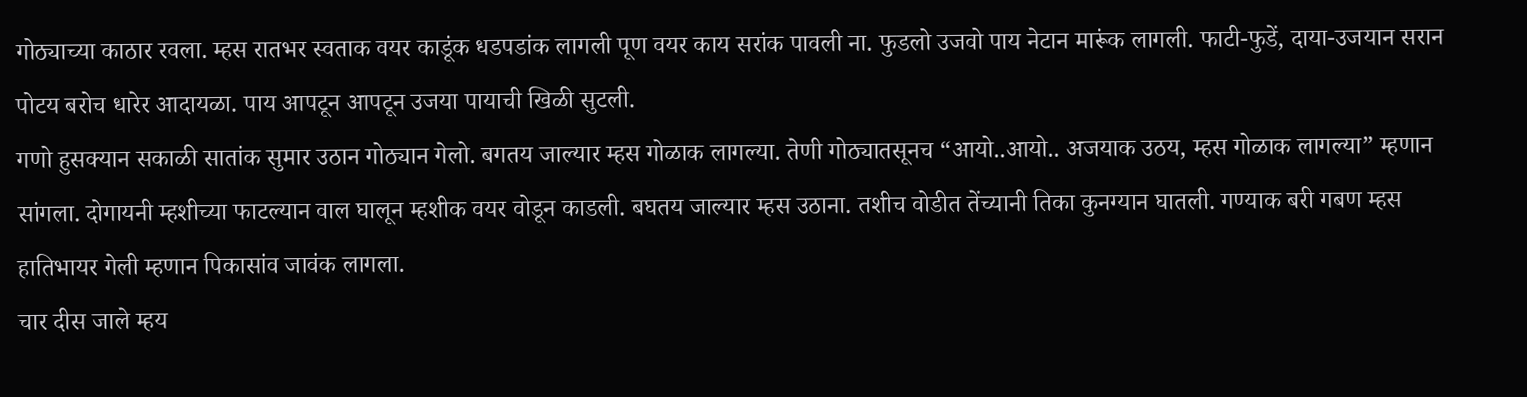गोठ्याच्या काठार रवला. म्हस रातभर स्वताक वयर काडूंक धडपडांक लागली पूण वयर काय सरांक पावली ना. फुडलो उजवो पाय नेटान मारूंक लागली. फाटी-फुडें, दाया-उजयान सरान पोटय बरोच धारेर आदायळा. पाय आपटून आपटून उजया पायाची खिळी सुटली.
गणो हुसक्यान सकाळी सातांक सुमार उठान गोठ्यान गेलो. बगतय जाल्यार म्हस गोळाक लागल्या. तेणी गोठ्यातसूनच “आयो..आयो.. अजयाक उठय, म्हस गोळाक लागल्या” म्हणान सांगला. दोगायनी म्हशीच्या फाटल्यान वाल घालून म्हशीक वयर वोडून काडली. बघतय जाल्यार म्हस उठाना. तशीच वोडीत तेंच्यानी तिका कुनग्यान घातली. गण्याक बरी गबण म्हस हातिभायर गेली म्हणान पिकासांव जावंक लागला.
चार दीस जाले म्हय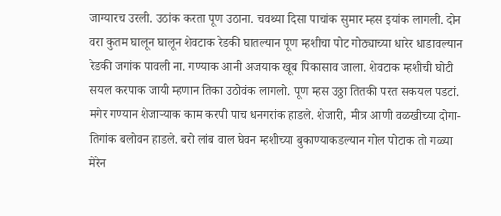जाग्यारच उरली. उठांक करता पूण उठाना. चवथ्या दिसा पाचांक सुमार म्हस इयांक लागली. दोन वरा कुतम घालून घालून शेवटाक रेडकी घातल्यान पूण म्हशीचा पोट गोठ्याच्या धारेर धाडावल्यान रेडकी जगांक पावली ना. गण्याक आनी अजयाक खूब पिकासाव जाला. शेवटाक म्हशीची घोटी सयल करपाक जायी म्हणान तिका उठोवंक लागलो. पूण म्हस उठ्ठा तितकी परत सकयल पडटां.
मगेर गण्यान शेजाऱ्याक काम करपी पाच धनगरांक हाडले. शेजारी, मीत्र आणी वळखीच्या दोगा-तिगांक बलोवन हाडले. बरो लांब वाल घेवन म्हशीच्या बुकाण्याकडल्यान गोल पोटाक तो गळ्या मेरेन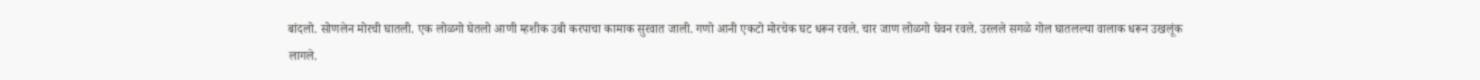बांदलो. सोणलेन मोरची घातली. एक लोळगो घेतलो आणी म्हशीक उबी करपाचा कामाक सुरवात जाली. गणो आनी एकटो मोरचेक घट धरून रवले. चार जाण लोळगो घेवन रवले. उरलले सगळे गोल घातलल्या वालाक धरून उखलूंक लागले.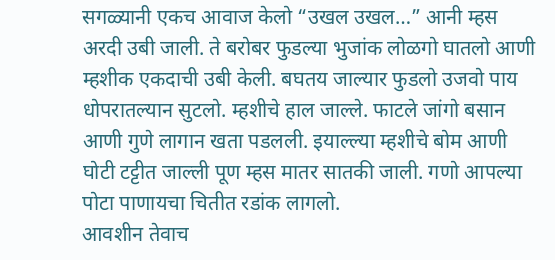सगळ्यानी एकच आवाज केलो “उखल उखल…” आनी म्हस अरदी उबी जाली. ते बरोबर फुडल्या भुजांक लोळगो घातलो आणी म्हशीक एकदाची उबी केली. बघतय जाल्यार फुडलो उजवो पाय धोपरातल्यान सुटलो. म्हशीचे हाल जाल्ले. फाटले जांगो बसान आणी गुणे लागान खता पडलली. इयाल्ल्या म्हशीचे बोम आणी घोटी टट्टीत जाल्ली पूण म्हस मातर सातकी जाली. गणो आपल्या पोटा पाणायचा चितीत रडांक लागलो.
आवशीन तेवाच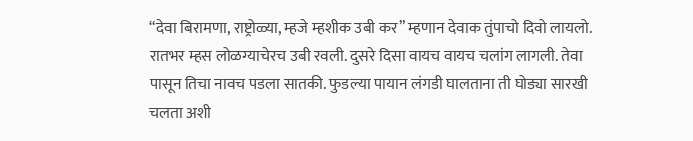“देवा बिरामणा, राष्ट्रोळ्या, म्हजे म्हशीक उबी कर” म्हणान देवाक तुंपाचो दिवो लायलो. रातभर म्हस लोळग्याचेरच उबी रवली. दुसरे दिसा वायच वायच चलांग लागली. तेवा पासून तिचा नावच पडला सातकी. फुडल्या पायान लंगडी घालताना ती घोड्या सारखी चलता अशी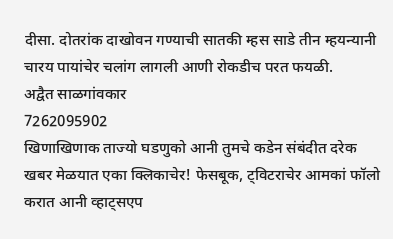दीसा. दोतरांक दाखोवन गण्याची सातकी म्हस साडे तीन म्हयन्यानी चारय पायांचेर चलांग लागली आणी रोकडीच परत फयळी.
अद्वैत साळगांवकार
7262095902
खिणाखिणाक ताज्यो घडणुको आनी तुमचे कडेन संबंदीत दरेक खबर मेळयात एका क्लिकाचेर! फेसबूक, ट्विटराचेर आमकां फॉलो करात आनी व्हाट्सएप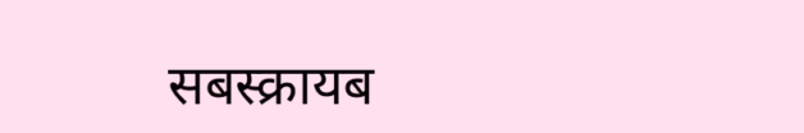सबस्क्रायब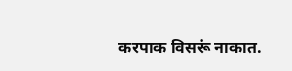करपाक विसरूं नाकात.